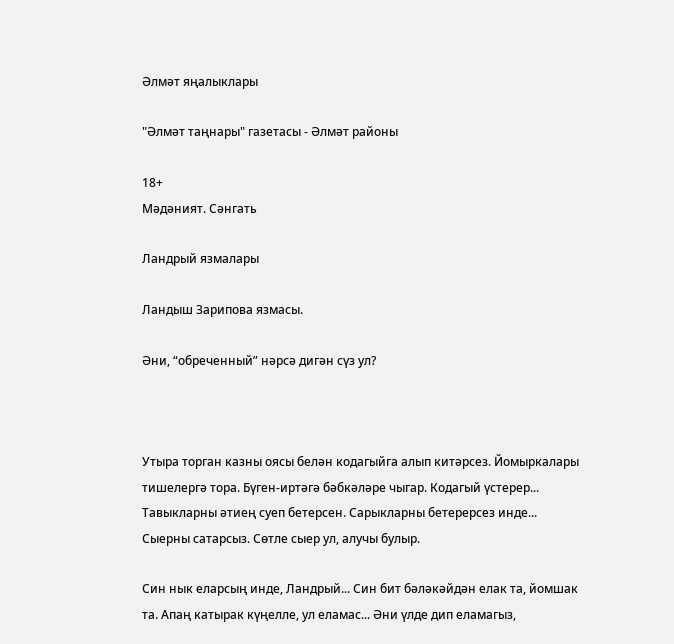Әлмәт яңалыклары

"Әлмәт таңнары" газетасы - Әлмәт районы

18+
Мәдәният. Сәнгать

Ландрый язмалары

Ландыш Зарипова язмасы.

Әни, “обреченный” нәрсә дигән сүз ул?



Утыра торган казны оясы белән кодагыйга алып китәрсез. Йомыркалары тишелергә тора. Бүген-иртәгә бәбкәләре чыгар. Кодагый үстерер... Тавыкларны әтиең суеп бетерсен. Сарыкларны бетерерсез инде... Сыерны сатарсыз. Сөтле сыер ул, алучы булыр.

Син нык еларсың инде, Ландрый... Син бит бәләкәйдән елак та, йомшак та. Апаң катырак күңелле, ул еламас... Әни үлде дип еламагыз,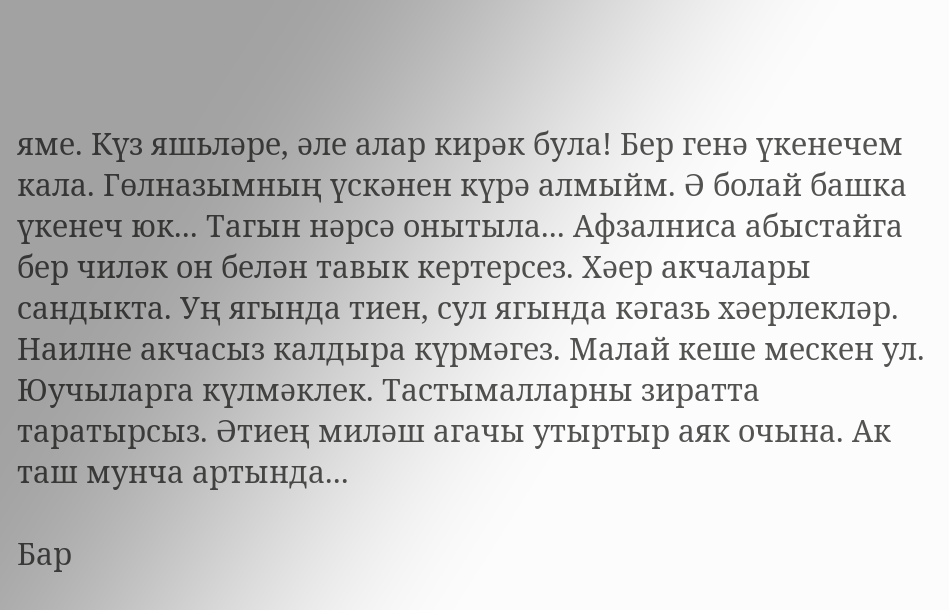яме. Күз яшьләре, әле алар кирәк була! Бер генә үкенечем кала. Гөлназымның үскәнен күрә алмыйм. Ә болай башка үкенеч юк... Тагын нәрсә онытыла... Афзалниса абыстайга бер чиләк он белән тавык кертерсез. Хәер акчалары сандыкта. Уң ягында тиен, сул ягында кәгазь хәерлекләр. Наилне акчасыз калдыра күрмәгез. Малай кеше мескен ул. Юучыларга күлмәклек. Тастымалларны зиратта таратырсыз. Әтиең миләш агачы утыртыр аяк очына. Ак таш мунча артында...

Бар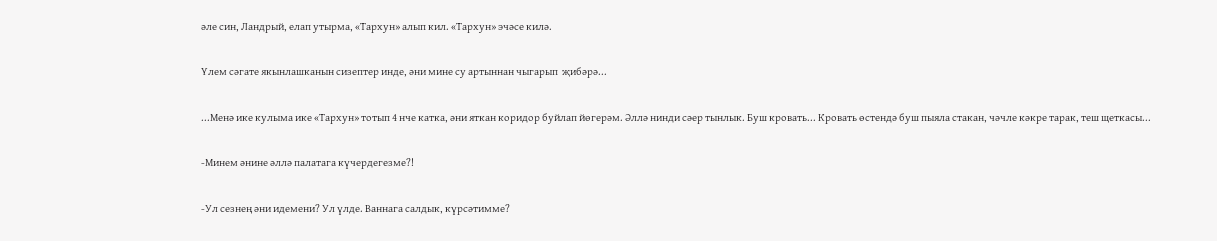әле син, Ландрый, елап утырма, «Тархун» алып кил. «Тархун» эчәсе килә.

Үлем сәгате якынлашканын сизептер инде, әни мине су артыннан чыгарып  җибәрә...

...Менә ике кулыма ике «Тархун» тотып 4 нче катка, әни яткан коридор буйлап йөгерәм. Әллә нинди сәер тынлык. Буш кровать... Кровать өстендә буш пыяла стакан, чәчле кәкре тарак, теш щеткасы...

-Минем әнине әллә палатага күчердегезме?!

-Ул сезнең әни идемени? Ул үлде. Ваннага салдык, күрсәтимме?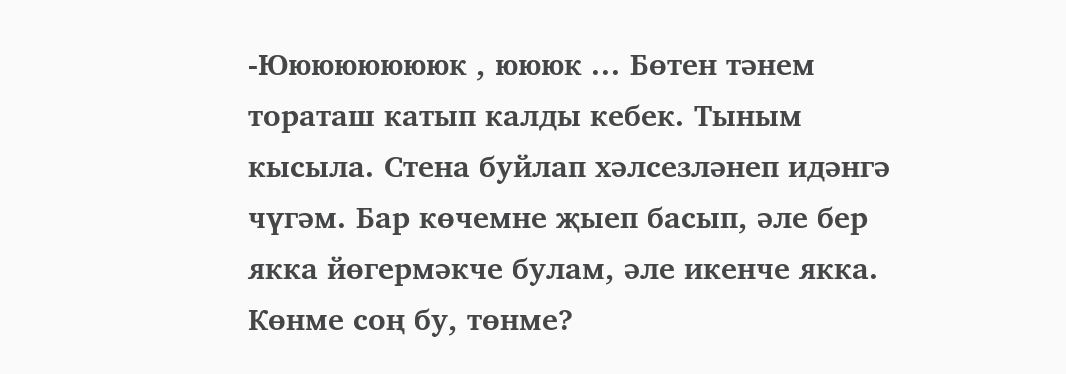-Ююююююююк , юююк ... Бөтен тәнем тораташ катып калды кебек. Тыным кысыла. Стена буйлап хәлсезләнеп идәнгә чүгәм. Бар көчемне җыеп басып, әле бер якка йөгермәкче булам, әле икенче якка. Көнме соң бу, төнме?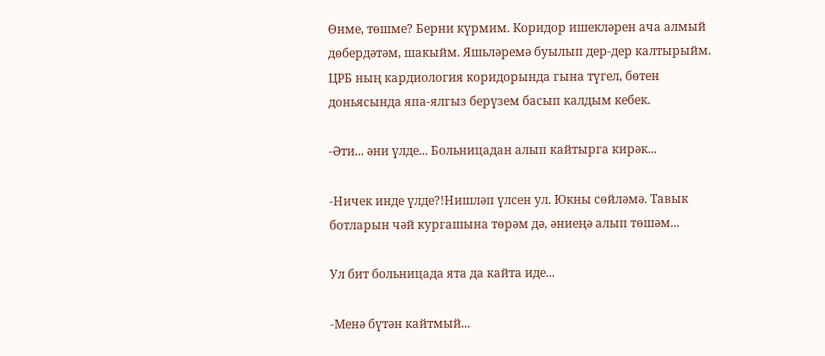Өнме, төшме? Берни күрмим. Коридор ишекләрен ача алмый дөбердәтәм, шакыйм. Яшьләремә буылып дер-дер калтырыйм. ЦРБ ның кардиология коридорында гына түгел, бөтен доньясында япа-ялгыз берүзем басып калдым кебек.

-Әти... әни үлде... Больницадан алып кайтырга кирәк...

-Ничек инде үлде?!Нишләп үлсен ул. Юкны сөйләмә. Тавык ботларын чәй кургашына төрәм дә, әниеңә алып төшәм...

Ул бит больницада ята да кайта иде...

-Менә бүтән кайтмый...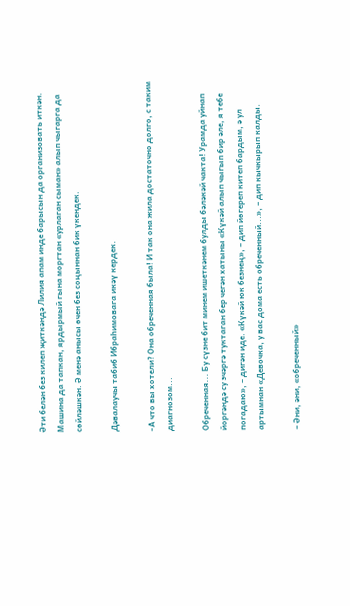Әти белән без килеп җиткәндә Лилия апам инде барысын да организовать иткән. Машина да тапкан, ярдырмый гына моргтан «урлаган сыман» алып чыгарга да сөйләшкән. Ә менә анысы өчен без соңыннан бик үкендек.

Дәвалаучы табиб Ибраһимовага икәү кердек.

-А что вы хотели? Она обреченная была! И так она жила достаточно долго, с таким диагнозом...

Обреченная... Бу сүзне бит минем ишеткәнем булды бәләкәй чакта! Урамда уйнап йоргәндә су эчәргә туктаган бер чегән хатыны «Күкәй алып чыгып бир әле, я тебе погадаю», – дигән иде. «Күкәй юк безнең», – дип йөгереп китеп бардым, ә ул артымнан «Девочка, у вас дома есть обреченный...», – дип кычкырып калды.

– Әни, әни, «обреченный»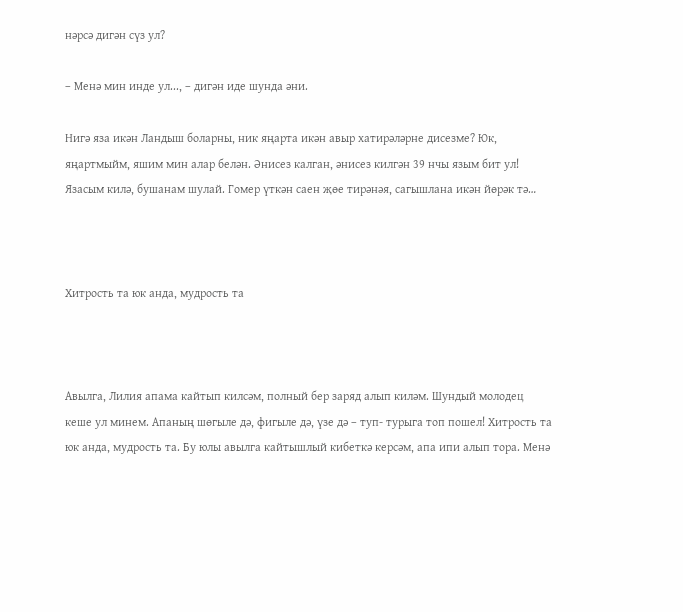нәрсә дигән сүз ул?

– Менә мин инде ул..., – дигән иде шунда әни.

Нигә яза икән Ландыш боларны, ник яңарта икән авыр хатирәләрне дисезме? Юк, яңартмыйм, яшим мин алар белән. Әнисез калган, әнисез килгән 39 нчы язым бит ул! Язасым килә, бушанам шулай. Гомер үткән саен җөе тирәнәя, сагышлана икән йөрәк тә…



Хитрость та юк анда, мудрость та



Авылга, Лилия апама кайтып килсәм, полный бер заряд алып киләм. Шундый молодец кеше ул минем. Апаның шөгыле дә, фигыле дә, үзе дә – туп- турыга топ пошел! Хитрость та юк анда, мудрость та. Бу юлы авылга кайтышлый кибеткә керсәм, апа ипи алып тора. Менә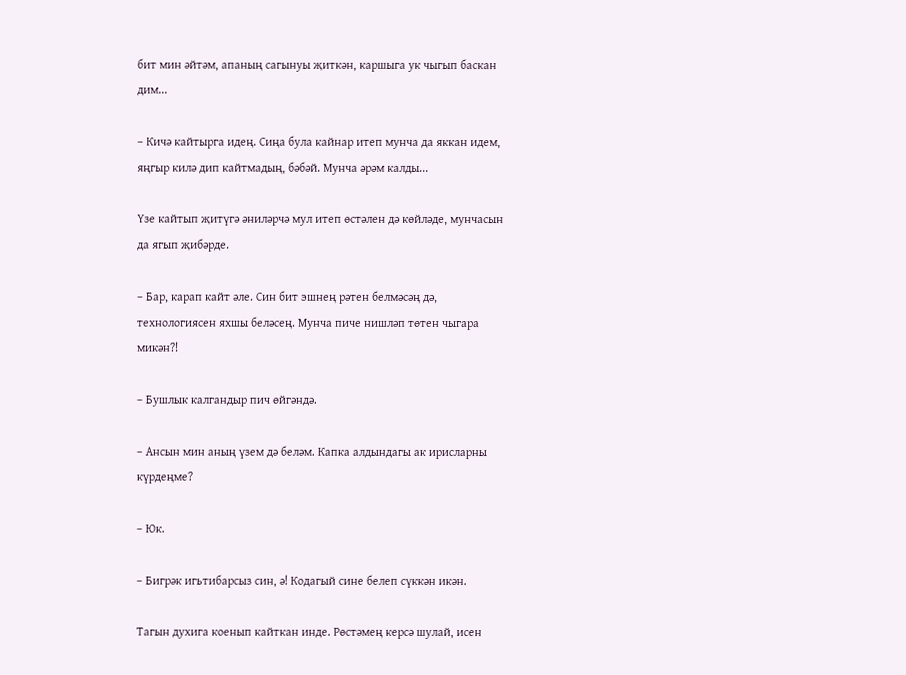бит мин әйтәм, апаның сагынуы җиткән, каршыга ук чыгып баскан дим...

– Кичә кайтырга идең. Сиңа була кайнар итеп мунча да яккан идем, яңгыр килә дип кайтмадың, бәбәй. Мунча әрәм калды...

Үзе кайтып җитүгә әниләрчә мул итеп өстәлен дә көйләде, мунчасын да ягып җибәрде.

– Бар, карап кайт әле. Син бит эшнең рәтен белмәсәң дә, технологиясен яхшы беләсең. Мунча пиче нишләп төтен чыгара микән?!

– Бушлык калгандыр пич өйгәндә.

– Ансын мин аның үзем дә беләм. Капка алдындагы ак ирисларны күрдеңме?

– Юк.

– Бигрәк игьтибарсыз син, ә! Кодагый сине белеп сүккән икән.

Тагын духига коенып кайткан инде. Рөстәмең керсә шулай, исен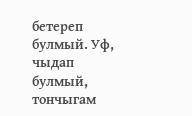бетереп булмый. Уф, чыдап булмый, тончыгам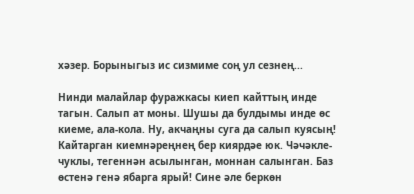хәзер. Борыныгыз ис сизмиме соң ул сезнең...

Нинди малайлар фуражкасы киеп кайттың инде тагын. Салып ат моны. Шушы да булдымы инде өс киеме, ала-кола. Ну, акчаңны суга да салып куясың! Кайтарган киемнәреңнең бер киярдәе юк. Чәчәкле-чуклы, тегеннән асылынган, моннан салынган. Баз өстенә генә ябарга ярый! Сине әле беркөн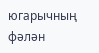югарычның фәлән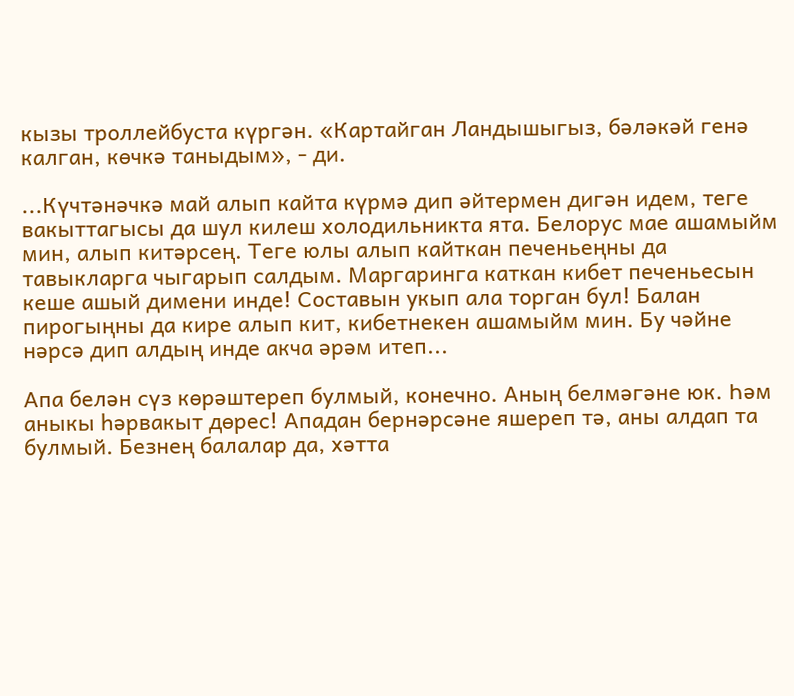кызы троллейбуста күргән. «Картайган Ландышыгыз, бәләкәй генә калган, көчкә таныдым», - ди.

...Күчтәнәчкә май алып кайта күрмә дип әйтермен дигән идем, теге вакыттагысы да шул килеш холодильникта ята. Белорус мае ашамыйм мин, алып китәрсең. Теге юлы алып кайткан печеньеңны да тавыкларга чыгарып салдым. Маргаринга каткан кибет печеньесын кеше ашый димени инде! Составын укып ала торган бул! Балан пирогыңны да кире алып кит, кибетнекен ашамыйм мин. Бу чәйне нәрсә дип алдың инде акча әрәм итеп...

Апа белән сүз көрәштереп булмый, конечно. Аның белмәгәне юк. Һәм аныкы һәрвакыт дөрес! Ападан бернәрсәне яшереп тә, аны алдап та булмый. Безнең балалар да, хәтта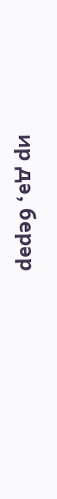ир дә, берәр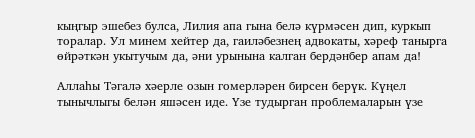кыңгыр эшебез булса, Лилия апа гына белә күрмәсен дип, куркып торалар. Ул минем хейтер да, гаиләбезнең адвокаты, хәреф танырга өйрәткән укытучым да, әни урынына калган бердәнбер апам да!

Аллаһы Тәгалә хәерле озын гомерләрен бирсен берүк. Күңел тынычлыгы белән яшәсен иде. Үзе тудырган проблемаларын үзе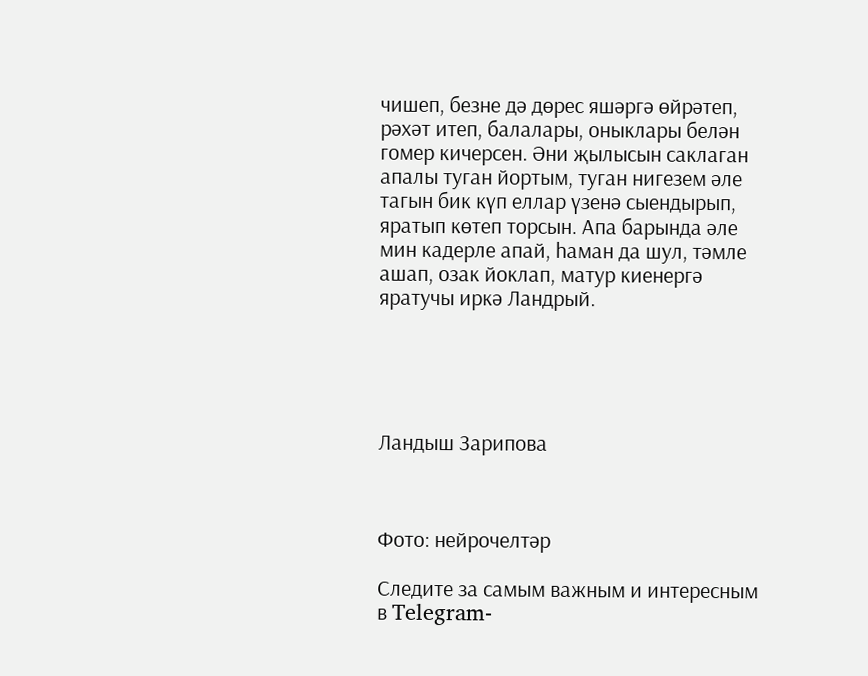чишеп, безне дә дөрес яшәргә өйрәтеп, рәхәт итеп, балалары, оныклары белән гомер кичерсен. Әни җылысын саклаган апалы туган йортым, туган нигезем әле тагын бик күп еллар үзенә сыендырып, яратып көтеп торсын. Апа барында әле мин кадерле апай, һаман да шул, тәмле ашап, озак йоклап, матур киенергә яратучы иркә Ландрый.





Ландыш Зарипова



Фото: нейрочелтәр

Следите за самым важным и интересным в Telegram-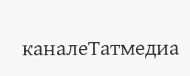каналеТатмедиа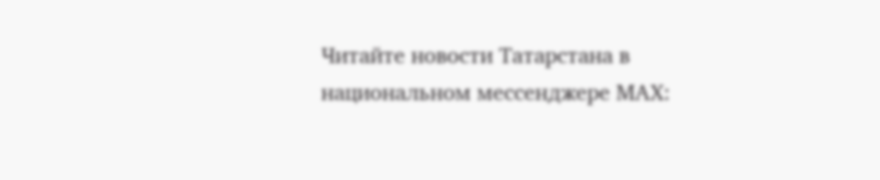Читайте новости Татарстана в национальном мессенджере MАХ: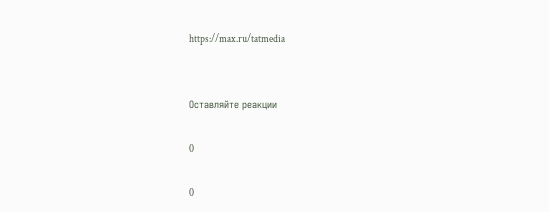https://max.ru/tatmedia


Оставляйте реакции

0

0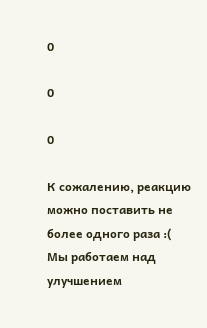0

0

0

К сожалению, реакцию можно поставить не более одного раза :(
Мы работаем над улучшением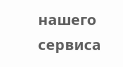нашего сервиса